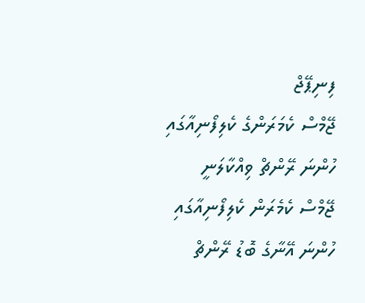ފިނިޕޭޖް
ޖޭމްސް ކެމަރަންގެ ކެލިފޯނިއާގައި ހުންނަ ރޭންޗް ވިއްކާލަނީ
ޖޭމްސް ކެމެރަން ކެލިފޯނިއާގައި ހުންނަ އޭނާގެ ބޮޑު ރޭންޗް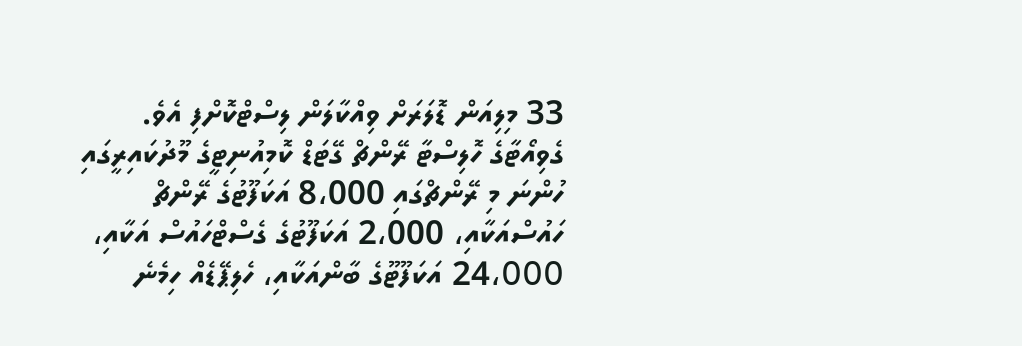33 މިލިއަން ޑޮލަރަށް ވިއްކާލަން ލިސްޓްކޮށްފި އެވެ.
ގެވިއޯޓާގެ ހޮލިސްޓާ ރޭންޗް ގޭޓަޑް ކޮމިއުނިޓީގެ މޫދުކައިރީގައި ހުންނަ މި ރޭންޗްގައި 8،000 އަކަފޫޓުގެ ރޭންޗް ހައުސްއަކާއި، 2،000 އަކަފޫޓުގެ ގެސްޓްހައުސް އަކާއި، 24،000 އަކަފޫޓޫގެ ބާންއަކާއި، ހެލިޕޭޑެއް ހިމެނެ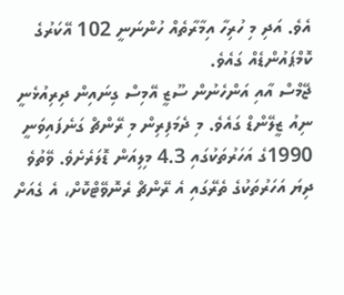އެވެ. އަދި މި ހުރިހާ އިމާރާތެއް ހުންނަނީ 102 އޭކަރުގެ ކޮމްޕައުންޑެއް ގައެވެ.
ޖޭމްސް އާއި އަންހެނުން ސޫޒީ އޭމިސް ގިނައިން ދިރިއުޅެނީ ނިއު ޒީލޭންޑް ގައެވެ. މި ދެމަފިރިން މި ރޭންޗް ގަނެފައިވަނީ 1990ގެ އަހަރުތަކުގައި 4.3 މިލިއަން ޑޮލަރެށެވެ. ވޭތުވެ ދިޔަ އަހަރުތަކުގެ ތެރޭގައި އެ ރޭންޗް ރެނޮވޭޓްކޮށް، އެ ގެއަށް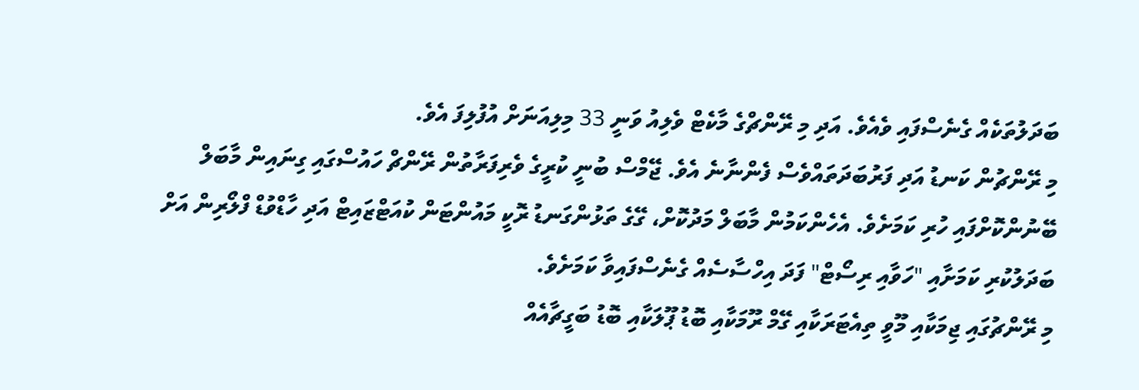ބަދަލުތަކެއް ގެނެސްފައި ވެއެވެ. އަދި މި ރޭންޗްގެ މާކެޓް ވެލިއު ވަނީ 33 މިލިއަނަށް އުފުލިފަ އެވެ.
މި ރޭންޗުން ކަނޑު އަދި ފަރުބަދަތައްވެސް ފެންނާނެ އެވެ. ޖޭމްސް ބުނީ ކުރީގެ ވެރިފަރާތުން ރޭންޗް ހައުސްގައި ގިނައިން މާބަލް ބޭނުންކޮށްފައި ހުރި ކަމަށެވެ. އެހެންކަމުން މާބަލް މަދުކޮށް، ގޭގެ ތަޅުންގަނޑު ރޮކީ މައުންޓަން ކުއަޓްޒައިޓް އަދި ހާޑްވުޑް ފްލޯރިން އަށް ބަދަލުކުރި ކަމަށާއި "ހަވާއި ރިސޯޓް" ފަދަ އިހްސާސެއް ގެނެސްފައިވާ ކަމަށެވެ.
މި ރޭންޗުގައި ޖިމަކާއި މޫވީ ތިއެޓަރަކާއި ގޭމް ރޫމަކާއި ބޮޑު ޕޫލަކާއި ބޮޑު ބަގީޗާއެއް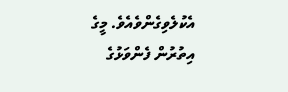އެކުލެވިގެންވެއެވެ. މީގެ އިތުރުން ފެންވަޅުގެ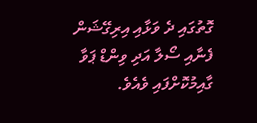ގޮތުގައި ދެ ވަޅާއި އިރިގޭޝަން ފެނާއި ސޯލާ އަދި ވިންޑް ޕަވާ ގާއިމުކޮށްފައި ވެއެވެ.